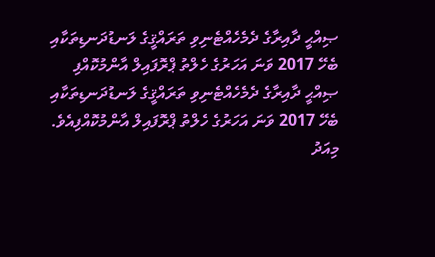ޞިއްޙީ ދާއިރާގެ ދެމެހެއްޓެނިވި ތަރައްޤީގެ ލަނޑުދަނޑިތަކާއި ބެހޭ 2017 ވަނަ އަހަރުގެ ހެލްތު ޕްރޮފައިލް އާންމުކޮއްފި
ޞިއްޙީ ދާއިރާގެ ދެމެހެއްޓެނިވި ތަރައްޤީގެ ލަނޑުދަނޑިތަކާއި ބެހޭ 2017 ވަނަ އަހަރުގެ ހެލްތު ޕްރޮފައިލް އާންމުކޮއްފިއެވެ.
މިއަދު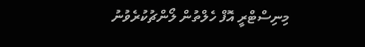މިނިސްޓްރީ އޮފް ހެލްތުން ލޯންޗުކުރެވުނު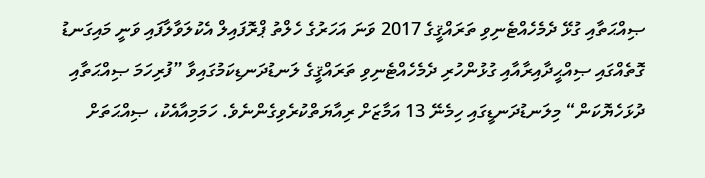ޞިއްޙަތާއި ގުޅޭ ދެމެހެއްޓެނިވި ތަރައްޤީގެ 2017 ވަނަ އަހަރުގެ ހެލްތު ޕްރޮފައިލް އެކުލަވާލާފައި ވަނީ މައިގަނޑު ގޮތެއްގައި ޞިއްޙީދާއިރާއާއި ގުޅުންހުރި ދެމެހެއްޓެނިވި ތަރައްޤީގެ ލަނޑުދަނޑިކަމުގައިވާ ”ފުރިހަމަ ޞިއްޙަތާއި ދުޅަހެޔޮކަން“ މިލަނޑުދަނޑީގައި ހިމެނޭ 13 އަމާޒަށް ރިއާޔަތްކުރެވިގެންނެވެ. ހަމަމިއާއެކު، ޞިއްޙަތަށް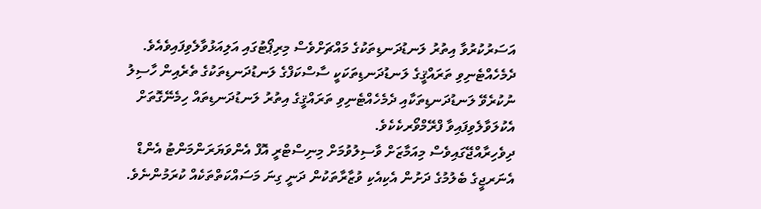އަސަރުކުރުވާ އިތުރު ލަނޑުދަނޑިތަކުގެ މައްޗަށްވެސް މިރިޕޯޓުގައި އަލިއަޅުވާލެވިފައިވެއެވެ.
ދެމެހެއްޓެނިވި ތަރައްޤީގެ ލަނޑުދަނޑިތަކަކީ ސާސްކަފްގެ ލަނޑުދަނޑިތަކުގެ ތެރެއިން ހާސިލު ނުކުރެވޭ ލަނޑުދަނޑިތަކާއި ދެމެހެއްޓެނިވި ތަރައްޤީގެ އިތުރު ލަނޑުދަނޑިތައް ހިމެނޭގޮތަށް އެކުލަވާލެވިފައިވާ ފްރޭމްވޯރކެކެވެ.
ދިވެހިރާއްޖޭގައިވެސް މިއަމާޒަށް ވާސިލުވުމަށް މިނިސްޓްރީ އޮފް އެންވަޔަރަންމަންޓު އެންޑް އެނަރޖީގެ ބެލުމުގެ ދަށުން އެކިއެކި ވުޒާރާތަކުން ދަނީ ގިނަ މަސައްކަތްތަކެއް ކުރަމުންނެވެ.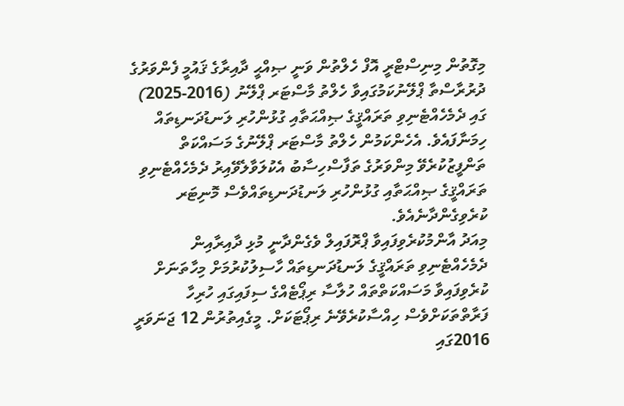މިގޮތުން މިނިސްޓްރީ އޮފް ހެލްތުން ވަނީ ޞިއްޙީ ދާއިރާގެ ޤައުމީ ފެންވަރުގެ ދުރުރާސްތާ ޕްލޭނުކަމުގައިވާ ހެލްތު މާސްޓަރ ޕްލޭނު (2016-2025) ގައި ދެމެހެއްޓެނިވި ތަރައްޤީގެ ޞިއްޙަތާއި ގުޅުންހުރި ލަނޑުދަނޑިތައް ހިމަނާފައެވެ. އެހެންކަމުން ހެލްތު މާސްޓަރ ޕްލޭނުގެ މަސައްކަތް ތަންފީޒުކުރެވޭ މިންވަރުގެ ތަފާސްހިސާބު އެކުލަވާލެވޭއިރު ދެމެހެއްޓެނިވި ތަރައްޤީގެ ޞިއްޙަތާއި ގުޅުންހުރި ލަނޑުދަނޑިތައްވެސް މޮނިޓަރ ކުރެވިގެންދާނެއެވެ.
މިއަދު އާންމުކުރެވިފައިވާ ޕްރޮފައިލް ވެގެންދާނީ މުޅި ދާއިރާއިން ދެމެހެއްޓެނިވި ތަރައްޤީގެ ލަނޑުދަނޑިތައް ހާސިލުކުރުމަށް މިހާތަނަށް ކުރެވިފައިވާ މަސައްކަތްތައް ހުލާސާ ރިޕޯޓެއްގެ ސިފައިގައި ހުރިހާ ފަރާތްތަކަށްވެސް ހިއްސާކުރެވޭނެ ރިޕޯޓަކަށް. މީގެއިތުރުން 12 ޖަނަވަރީ 2016ގައި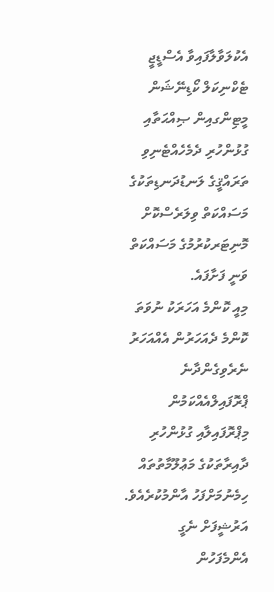އެކުލަވާލާފައިވާ އެސްޑީޖީ ޓެކްނިކަލް ކޯޑިނޭޝަން މީޓިންގއިން ޞިއްޙަތާއި ގުޅުންހުރި ދެމެހެއްޓެނިވި ތަރައްޤީގެ ލަނޑުދަނޑިތަކުގެ މަސައްކަތް ވިލަރެސްކޮށް މޮނިޓަރކުރުމުގެ މަސައްކަތް ވަނީ ފަށާފައެ.
މިއީ ކޮންމެ އަހަރަކު ނުވަތަ ކޮންމެ ދެއަހަރުން އެއްއަހަރު ނެރެވިގެންދާނެ ޕްރޮފައިލްއެއްކަމުން މިޕްރޮފައިލާއި ގުޅުންހުރި ދާއިރާތަކުގެ މަޢުލޫމާތުތައް ހިމެނުމަށްފަހު އާންމުކުރެއެވެ.
އަރުޝީފަށް ނެގީ
އެންމެފަހުން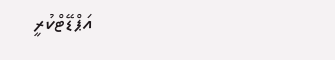އަޕްޑޭޓްކުރީ